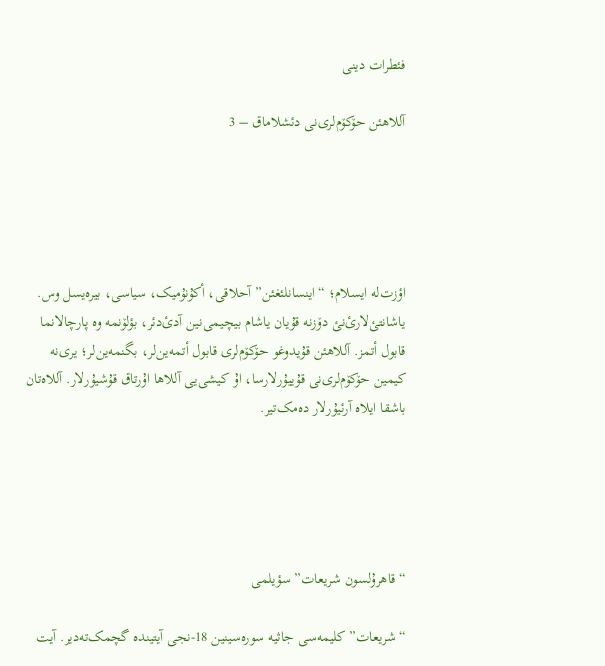فئطرات دینی

آللاهئن حۆکۆم‌لری‌نی دئشلاماق – 3





اؤزت‌لە ایسلام؛ “اینسانلئغئن” آحلاقی، أکۇنۇمیک، سیاسی، بیرەیسل وس. یاشانتئ‌لارئ‌نئ دۆزنە قۇیان یاشام بیچیمی‌نین آدئ‌دئر، بؤلۆنمە وە پارچالانما قابول أتمز. آللاهئن قۇیدوغو حۆکۆم‌لری قابول أتمەین‌لر، بگنمەین‌لر؛ یری‌نە کیمین حۆکۆم‌لری‌نی قۇییۇرلارسا، اۇ کیشی‌یی آللاها اۇرتاق قۇشیۇرلار. آللاەتان باشقا ایلاە آرئیۇرلار دەمک‌تیر.





“قاهرۇلسون شریعات” سؤیلمی

“شریعات” کلیمەسی جاثیە سورەسینین 18-نجی آیتیندە گچمک‌تەدیر. آیت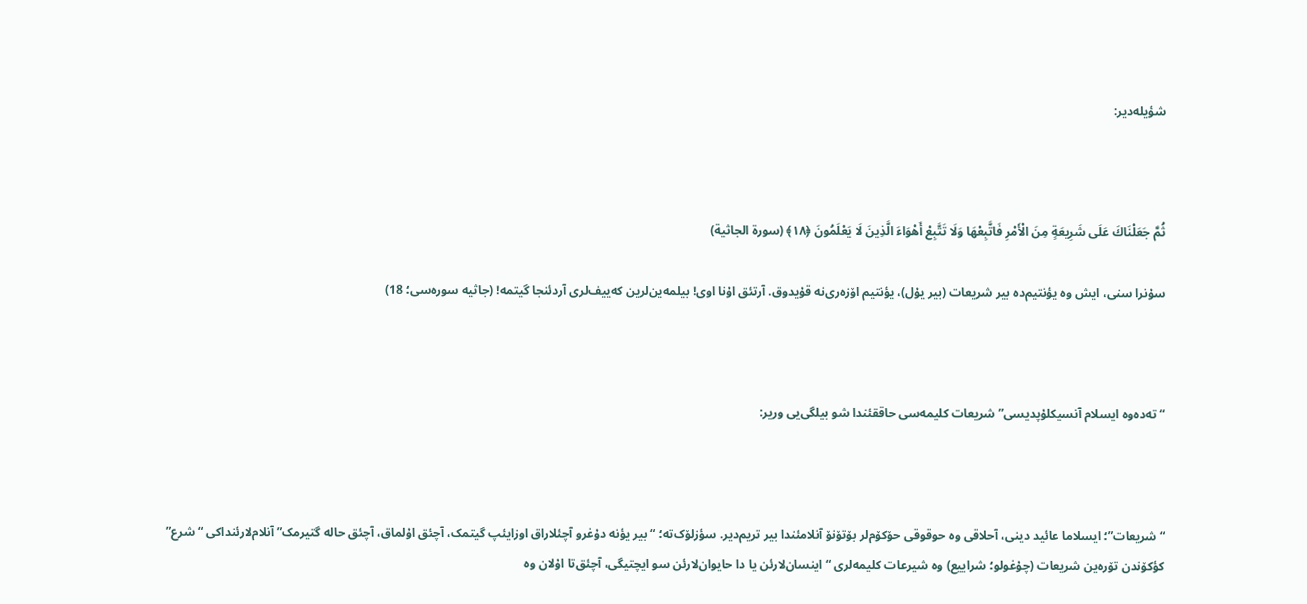شؤیلەدیر:



ثُمَّ جَعَلْنَاكَ عَلَى شَرِيعَةٍ مِنَ الْأَمْرِ فَاتَّبِعْهَا وَلَا تَتَّبِعْ أَهْوَاءَ الَّذِينَ لَا يَعْلَمُونَ ﴿۱۸﴾ (سورة الجاثیة)

سۇنرا سنی، ایش وە یؤنتیم‌دە بیر شریعات (بیر یۇل)، یؤنتیم اۆزەری‌نە قۇیدوق. آرتئق اۇنا اوی! بیلمەین‌لرین کەییف‌لری آردئنجا گیتمە! (جاثیە سورەسی؛ 18)



“تەدەوە ایسلام آنسیکلۇپدیسی” شریعات کلیمەسی حاققئندا شو بیلگی‌یی وریر:



“شریعات”؛ ایسلاما عائید دینی، آحلاقی وە حوقوقی حۆکۆم‌لر بۆتۆنۆ آنلامئندا بیر تریم‌دیر. سؤزلۆک‌تە؛ “بیر یؤنە دۇغرو آچئلاراق اوزایئپ گیتمک، آچئق اۇلماق، آچئق حالە گتیرمک” آنلام‌لارئنداکی “شرع” کؤکۆندن تۆرەین شریعات (چۇغولو؛ شراییع) وە شیرعات کلیمەلری “اینسان‌لارئن یا دا حایوان‌لارئن سو ایچتیگی، آچئق‌تا اۇلان وە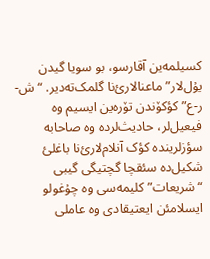کسیلمەین آقارسو، بو سویا گیدن یۇل‌لار” ماعنالارئ‌نا گلمک‌تەدیر. “ش-ر-ع” کؤکۆندن تۆرەین ایسیم وە فیعیل‌لر، حادیث‌لردە وە صاحابە سؤزلریندە کؤک آنلام‌لارئ‌نا باغلئ شکیل‌دە سئقچا گچتیگی گیبی “شریعات” کلیمەسی وە چۇغولو ایسلامئن ایعتیقادی وە عاملی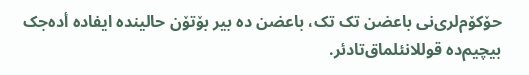حۆکۆم‌لری‌نی باعضن تک تک، باعضن دە بیر بۆتۆن حالیندە ایفادە أدەجک بیچیم‌دە قوللانئلماق‌تادئر.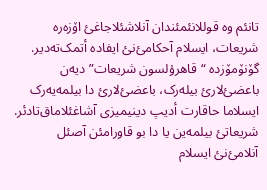تانئم وە قوللانئمئندان آنلاشئلاجاغئ اۆزەرە شریعات، ایسلام آحکامئ‌نئ ایفادە أتمک‌تەدیر. گۆنۆمۆزدە “قاهرۇلسون شریعات” دیەن باعضئ‌لارئ بیلەرک، باعضئ‌لارئ دا بیلمەیەرک ایسلاما حاقارت أدیپ دینیمیزی آشاغئلاماق‌تادئر. شریعاتئ بیلمەین یا دا بو قاورامئن آصئل آنلامئ‌نئ ایسلام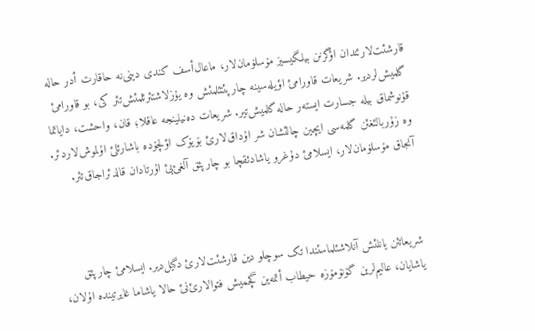قارشئت‌لارئندان اؤگرنن بیلگیسیز مۆسلۆمان‌لار، ماعال‌أسف کندی دینی‌نە حاقارت أدر حالە گلمیش‌لردیر. شریعات قاورامئ اؤیلەسینە چارپئتئلمئش وە یۇزلاشتئرئلمئش‌تئر کی، بو قاورامئ قۇنوشماق بیلە جسارت ایستەر حالە گلمیش‌تیر. شریعات دەنیلینجە عاقلا؛ قان، واحشت، دایاتما وە زۇربالئغئن گلمەسی ایچین چالئشان شر اۇداق‌لارئ بۆیۆک اؤلچۆدە باشارئلئ اۇلموش‌لاردئر. آنجاق مۆسلۆمان‌لار، ایسلامئ دۇغرو یاشادئقچا بو چارپئق آلغئ‌یئ اۇرتادان قالدئراجاق‌تئر.



شریعاتئن یانلئش آنلاشئلماسئندا تک سوچلو دین قارشئت‌لارئ دگیل‌دیر. ایسلامئ چارپئق یاشایان، عالیم‌لرین گۆنۆمۆزە حیطاب أتمەین گچمیش فتوالارئ‌نئ حالا یاشاما غایرتیندە اۇلان،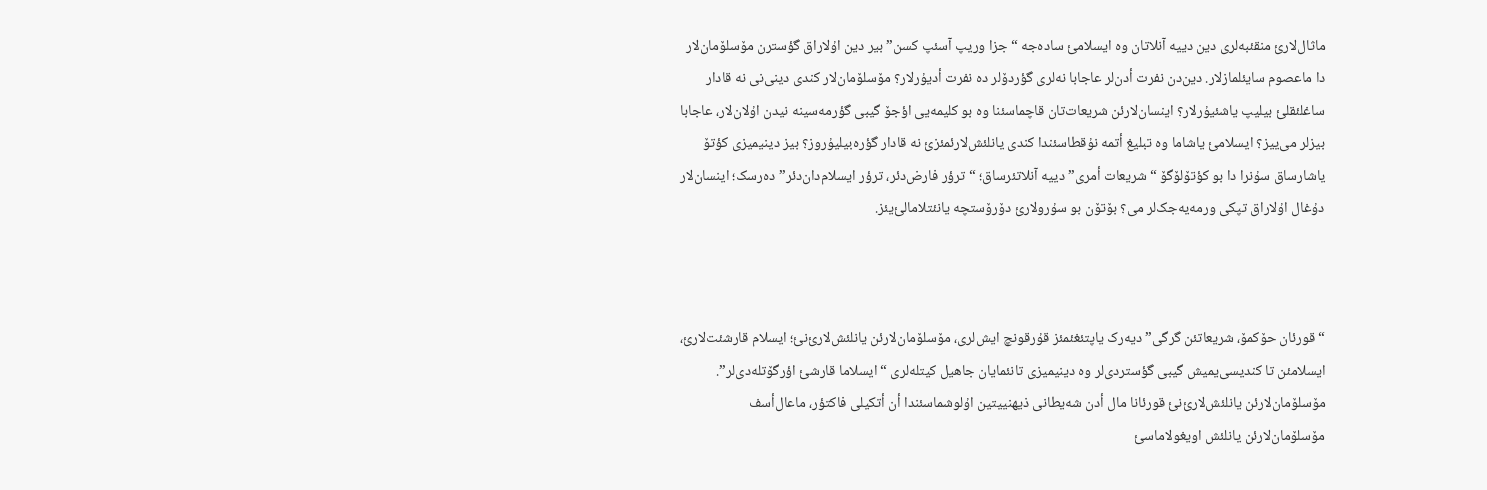ماثال‌لارئ منقئبەلری دین دییە آنلاتان وە ایسلامئ سادەجە “جزا وریپ آسئپ کسن” بیر دین اۇلاراق گؤسترن مۆسلۆمان‌لار دا ماعصوم سایئلمازلار. دین‌دن نفرت أدن‌لر عاجابا نەلری گؤردۆلر دە نفرت أدیۇرلار؟ مۆسلۆمان‌لار کندی دینی‌نی نە قادار ساغلئقلئ بیلیپ یاشئیۇرلار؟ اینسان‌لارئن شریعات‌تان قاچماسئنا وە بو کلیمەیی اؤجۆ گیبی گؤرمەسینە نیدن اۇلان‌لار، عاجابا بیزلر می‌ییز؟ ایسلامئ یاشاما وە تبلیغ أتمە نۇقطاسئندا کندی یانلئش‌لارئمئزئ نە قادار گؤرەبیلیۇروز؟ بیز دینیمیزی کؤتۆ یاشارساق سۇنرا دا بو کؤتۆلۆگۆ “شریعات أمری” دییە آنلاتئرساق؛ “ترؤر فارض‌دئر، ترؤر ایسلام‌دان‌دئر” دەرسک؛ اینسان‌لار دۇغال اۇلاراق تپکی ورمەیەجک‌لر می؟ بۆتۆن بو سۇرولارئ دۆرۆستچە یانئتلامالئ‌یئز.



“قورئان حۆکمۆ، شریعاتئن گرگی” دیەرک یاپتئغئمئز قۇرقونچ ایش‌لری، مۆسلۆمان‌لارئن یانلئش‌لارئ‌نئ؛ ایسلام قارشئت‌لارئ، ایسلامئن تا کندیسی‌یمیش گیبی گؤستردی‌لر وە دینیمیزی تانئمایان جاهیل کیتلەلری “ایسلاما قارشئ اؤرگۆتلەدی‌لر”. مۆسلۆمان‌لارئن یانلئش‌لارئ‌نئ قورئانا مال أدن شەیطانی ذیهنییتین اۇلوشماسئندا أن أتکیلی فاکتؤر، ماعال‌أسف مۆسلۆمان‌لارئن یانلئش اویغولاماسئ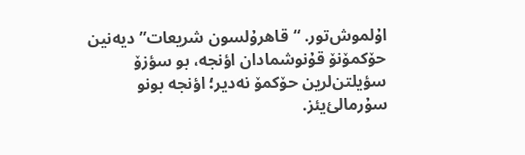اۇلموش‌تور. “قاهرۇلسون شریعات” دیەنین حۆکمۆنۆ قۇنوشمادان اؤنجە، بو سؤزۆ سؤیلتن‌لرین حۆکمۆ نەدیر؛ اؤنجە بونو سۇرمالئ‌یئز.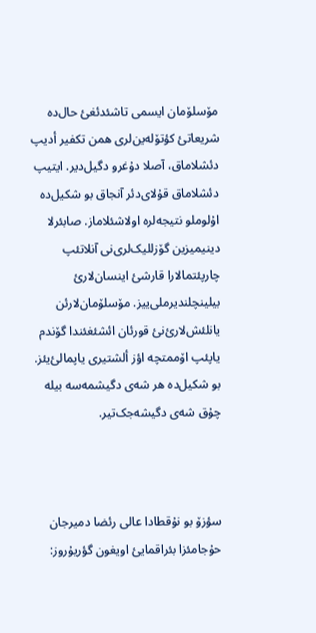مۆسلۆمان ایسمی تاشئدئغئ حال‌دە شریعاتئ کؤتۆلەین‌لری همن تکفیر أدیپ دئشلاماق، آصلا دۇغرو دگیل‌دیر. ایتیپ دئشلاماق قۇلای‌دئر آنجاق بو شکیل‌دە اۇلوملو نتیجەلرە اولاشئلاماز. صابئرلا دینیمیزین گۆزللیک‌لری‌نی آنلاتئپ چارپئتمالارا قارشئ اینسان‌لارئ بیلینچلندیرملی‌ییز. مۆسلۆمان‌لارئن یانلئش‌لارئ‌نئ قورئان ائشئغئندا گۆندم یاپئپ اۆممتچە اؤز ألشتیری یاپمالئ‌یئز. بو شکیل‌دە هر شەی دگیشمەسە بیلە چۇق شەی دگیشەجک‌تیر.



سؤزۆ بو نۇقطادا عالی رئضا دمیرجان حۇجامئزا بئراقمایئ اویغون گؤریۇروز: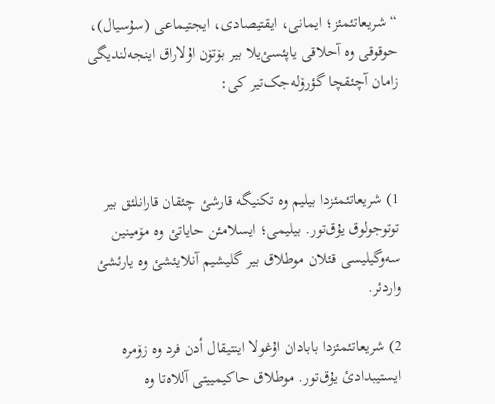“شریعاتئمئز؛ ایمانی، ایقتیصادی، ایجتیماعی (سۇسیال)، حوقوقی وە آحلاقی یاپئسئ‌یلا بیر بۆتۆن اۇلاراق اینجەلندیگی زامان آچئقچا گؤرۆلەجک‌تیر کی:



1) شریعاتئمئزدا بیلیم وە تکنیگە قارشئ چئقان قارانلئق بیر توتوجولوق یۇق‌تور. بیلیمی؛ ایسلامئن حایاتئ وە مۆمینین سەوگیلیسی قئلان موطلاق بیر گلیشیم آنلایئشئ وە یارئشئ واردئر.

2) شریعاتئمئزدا بابادان اۇغولا اینتیقال أدن فرد وە زۆمرە ایستیبدادئ یۇق‌تور. موطلاق حاکیمییتی آللاەتا وە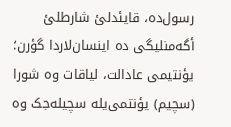رسول‌دە، قایئدلئ شارطلئ أگەمنلیگی دە اینسان‌لاردا گؤرن؛ یؤنتیمی عادالت، لیاقات وە شورا (سچیم) یؤنتمی‌یلە سچیلەجک وە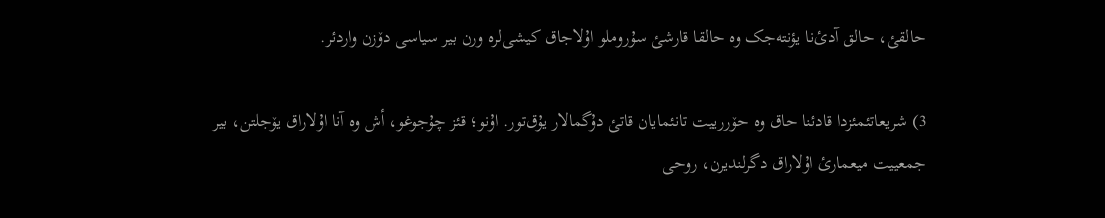حالقئ، حالق آدئ‌نا یؤنتەجک وە حالقا قارشئ سۇروملو اۇلاجاق کیشی‌لرە ورن بیر سیاسی دۆزن واردئر.

3) شریعاتئمئزدا قادئنا حاق وە حۆررییت تانئمایان قاتئ دۇگمالار یۇق‌تور. اۇنو؛ قئز چۇجوغو، أش وە آنا اۇلاراق یۆجلتن، بیر جمعییت میعمارئ اۇلاراق دگرلندیرن، روحی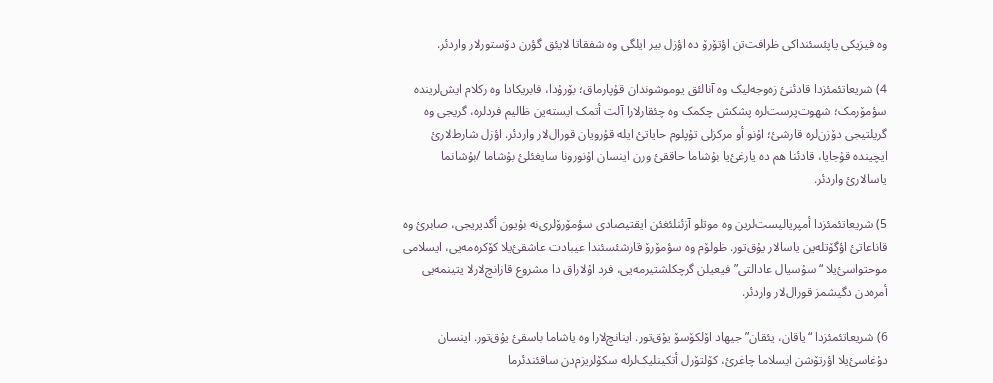وە فیزیکی یاپئسئنداکی ظرافت‌تن اؤتۆرۆ دە اؤزل بیر ایلگی وە شفقاتا لایئق گؤرن دۆستورلار واردئر.

4) شریعاتئمئزدا قادئنئ زەوجەلیک وە آنالئق یوموشوندان قۇپارماق؛ بۆرۇدا، فابریکادا وە رکلام ایش‌لریندە سؤمۆرمک؛ شهوت‌پرست‌لرە پشکش چکمک وە چئقارلارا آلت أتمک ایستەین ظالیم فردلرە، گریجی وە گریلتیجی دۆزن‌لرە قارشئ؛ اۇنو أو مرکزلی تۇپلوم حایاتئ ایلە قۇرویان قورال‌لار واردئر. اؤزل شارط‌لارئ ایچیندە قۇجایا، قادئنا هم دە یارغئ‌یا بۇشاما حاققئ ورن اینسان اۇنورونا سایغئلئ بۇشاما /بۇشانما یاسالارئ واردئر.

5) شریعاتئمئزدا أمپریالیست‌لرین وە موتلو آزئنلئغئن ایقتیصادی سؤمۆرۆلری‌نە بۇیون أگدیریجی، صابرئ وە قاناعاتئ اؤگۆتلەین یاسالار یۇق‌تور. ظولۆم وە سؤمۆرۆ قارشئسئندا عیبادت عاشقئ‌یلا کۆکرەمەیی، ایسلامی موحتواسئ‌یلا “سۇسیال عادالتی” فیعیلن گرچکلشتیرمەیی، فرد اۇلاراق دا مشروع قازانچ‌لارلا یتینمەیی أمرەدن دگیشمز قورال‌لار واردئر.

6) شریعاتئمئزدا “یاقان، یئقان” جیهاد اۆلکۆسۆ یۇق‌تور. اینانچ‌لارا وە یاشاما باسقئ یۇق‌تور. اینسان دۇغاسئ‌یلا اؤرتۆشن ایسلاما چاغرئ، کۆلتۆرل أتکینلیک‌لرلە سکۆلریزم‌دن ساقئندئرما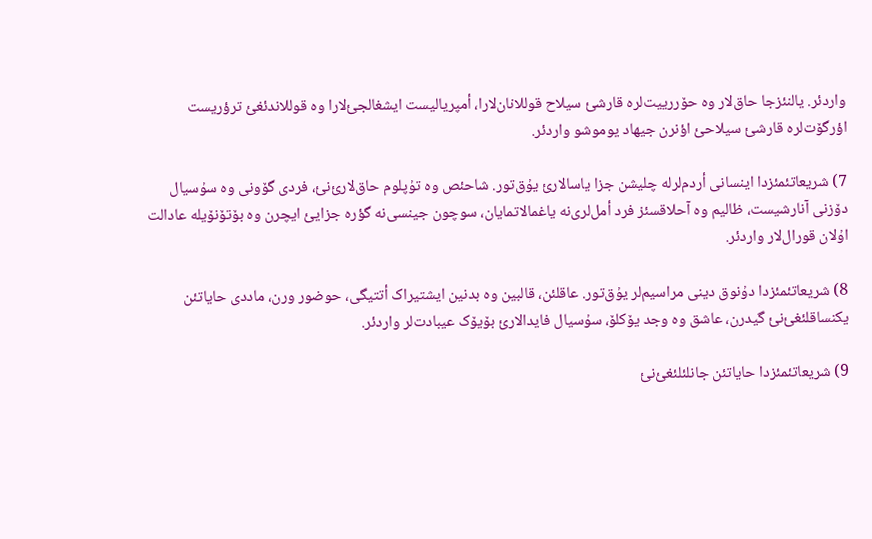واردئر. یالنئزجا حاق‌لار وە حۆررییت‌لرە قارشئ سیلاح قوللانان‌لارا، أمپریالیست ایشغالجئ‌لارا وە قوللاندئغئ ترؤریست اؤرگۆت‌لرە قارشئ سیلاحئ اؤنرن جیهاد یوموشو واردئر.

7) شریعاتئمئزدا اینسانی أردم‌لرلە چلیشن جزا یاسالارئ یۇق‌تور. شاحئص وە تۇپلوم حاق‌لارئ‌نئ، فردی گۆونی وە سۇسیال دۆزنی آنارشیست، ظالیم وە آحلاقسئز فرد أمل‌لری‌نە یاغمالاتمایان، سوچون جینسی‌نە گؤرە جزایئ ایچرن وە بۆتۆنۆیلە عادالت اۇلان قورال‌لار واردئر.

8) شریعاتئمئزدا دۇنوق دینی مراسیم‌لر یۇق‌تور. عاقلئن، قالبین وە بدنین ایشتیراک أتتیگی، حوضور ورن، ماددی حایاتئن یکنساقلئغئ‌نئ گیدرن، عاشق وە وجد یۆکلۆ، سۇسیال فایدالارئ بۆیۆک عیبادت‌لر واردئر.

9) شریعاتئمئزدا حایاتئن جانلئلئغئ‌نئ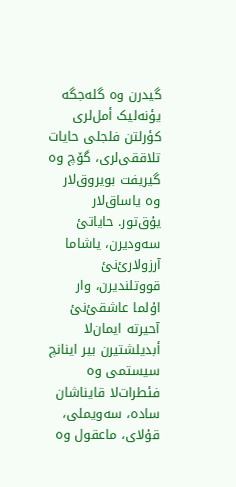گیدرن وە گلەجگە یؤنەلیک أمل‌لری کؤرلتن فلجلی حایات تلاققی‌لری، گۆچ وە گیریفت بویروق‌لار وە یاساق‌لار یۇق‌تور. حایاتئ سەودیرن، یاشاما آرزولارئ‌نئ قووتلندیرن، وار اۇلما عاشقئ‌نئ آحیرتە ایمان‌لا أبدیلشتیرن بیر اینانچ سیستمی وە فئطرات‌لا قایناشان سادە، سەویملی، قۇلای، ماعقول وە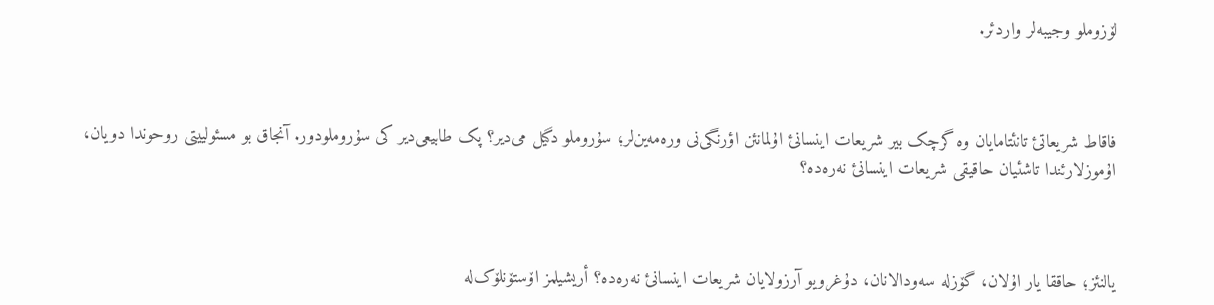لۆزوملو وجیبەلر واردئر.



فاقاط شریعاتئ تانئتامایان وە گرچک بیر شریعات اینسانئ اۇلمانئن اؤرنگی‌نی ورەمەین‌لر؛ سۇروملو دگیل می‌دیر؟ پک طابیعی‌دیر کی سۇروملودور. آنجاق بو مسئولییتی روحوندا دویان، اۇموزلارئندا تاشئیان حاقیقی شریعات اینسانئ نەرەدە؟



یالنئز؛ حاققا یار اۇلان، گۆزلە سەودالانان، دۇغرویو آرزولایان شریعات اینسانئ نەرەدە؟ أریشیلمز اۆستۆنلۆک‌لە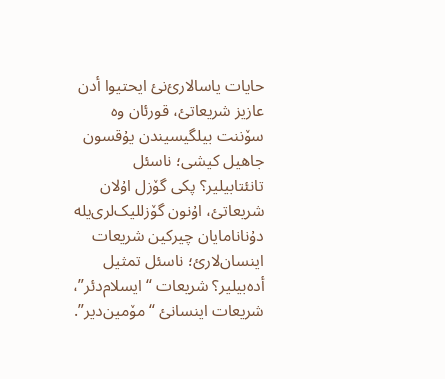حایات یاسالارئ‌نئ ایحتیوا أدن عازیز شریعاتئ، قورئان وە سۆننت بیلگیسیندن یۇقسون جاهیل کیشی؛ ناسئل تانئتابیلیر؟ پکی گۆزل اۇلان شریعاتئ، اۇنون گۆزللیک‌لری‌یلە دۇنانامایان چیرکین شریعات اینسان‌لارئ؛ ناسئل تمثیل أدەبیلیر؟ شریعات “ایسلام‌دئر”، شریعات اینسانئ “مۆمین‌دیر”.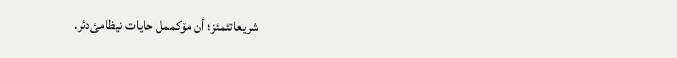شریعاتئمئز؛ أن مۆکممل حایات نیظامئ‌دئر.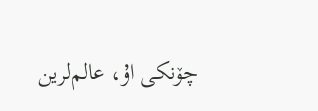چۆنکی اۇ، عالم‌لرین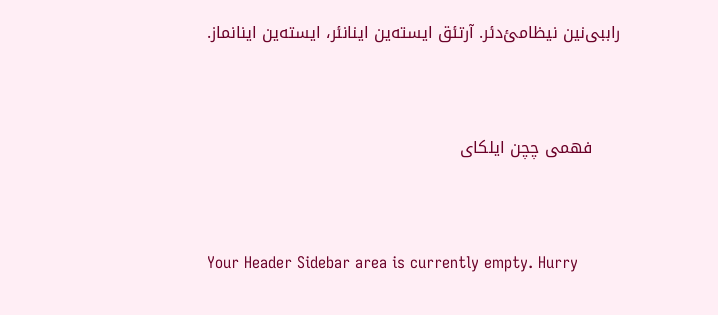راببی‌نین نیظامئ‌دئر. آرتئق ایستەین اینانئر، ایستەین اینانماز.



     فهمی چچن ایلکای



Your Header Sidebar area is currently empty. Hurry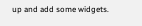up and add some widgets.